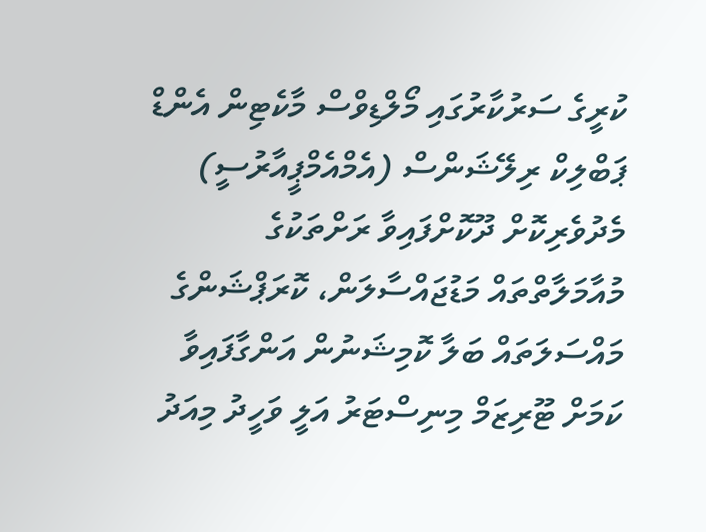ކުރީގެ ސަރުކާރުގައި މޯލްޑިވްސް މާކެޓިން އެންޑް ޕަބްލިކް ރިލޭޝަންސް (އެމްއެމްޕީއާރުސީ) މެދުވެރިކޮށް ދޫކޮށްފައިވާ ރަށްތަކުގެ މުއާމަލާތްތައް މަޑުޖައްސާލަން، ކޮރަޕްޝަންގެ މައްސަލަތައް ބަލާ ކޮމިޝަނުން އަންގާފައިވާ ކަމަށް ޓޫރިޒަމް މިނިސްޓަރު އަލީ ވަހީދު މިއަދު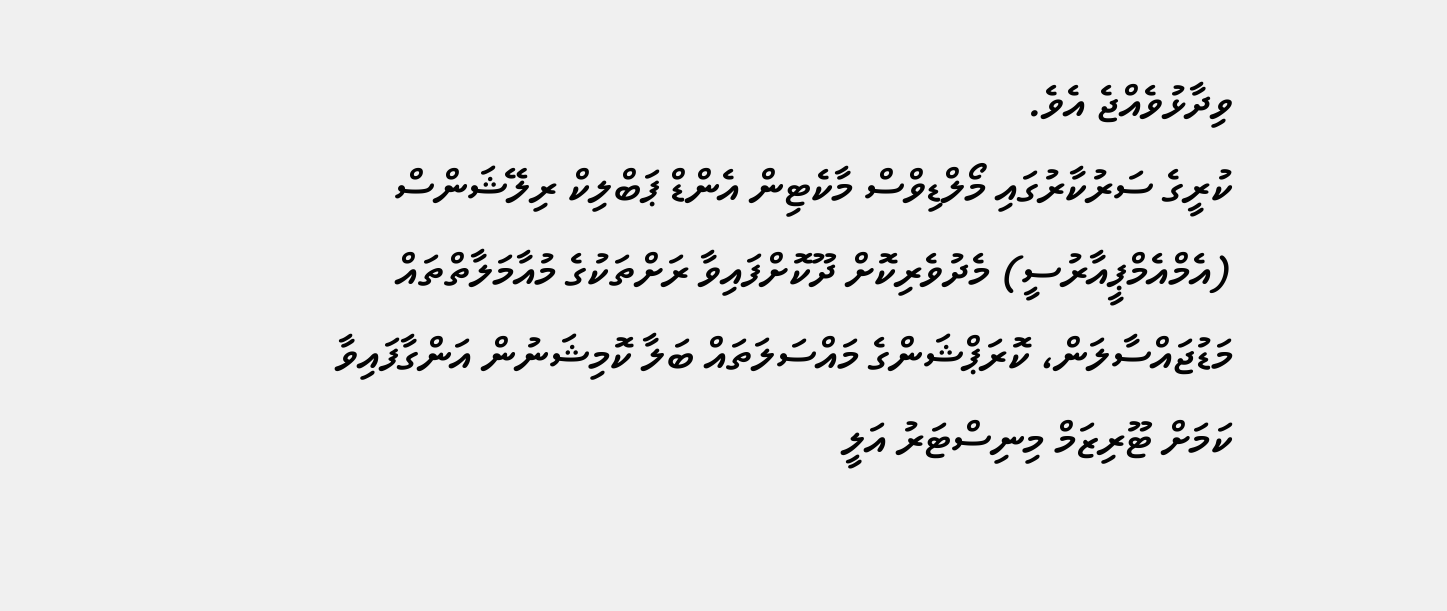ވިދާޅުވެއްޖެ އެވެ.
ކުރީގެ ސަރުކާރުގައި މޯލްޑިވްސް މާކެޓިން އެންޑް ޕަބްލިކް ރިލޭޝަންސް (އެމްއެމްޕީއާރުސީ) މެދުވެރިކޮށް ދޫކޮށްފައިވާ ރަށްތަކުގެ މުއާމަލާތްތައް މަޑުޖައްސާލަން، ކޮރަޕްޝަންގެ މައްސަލަތައް ބަލާ ކޮމިޝަނުން އަންގާފައިވާ ކަމަށް ޓޫރިޒަމް މިނިސްޓަރު އަލީ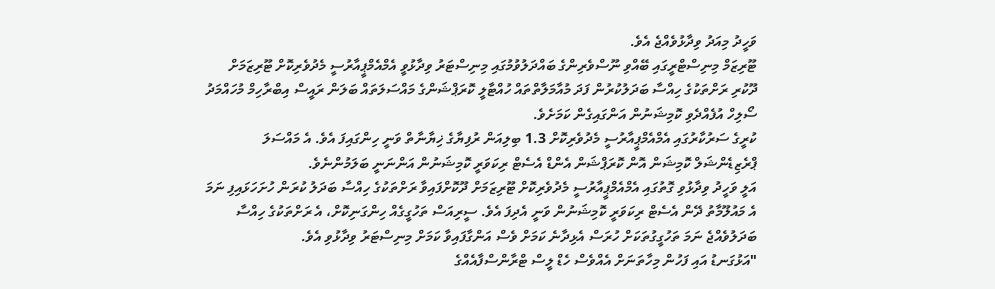ވަހީދު މިއަދު ވިދާޅުވެއްޖެ އެވެ.
ޓޫރިޒަމް މިނިސްޓްރީގައި ބޭއްވި ނޫސްވެރިންގެ ބައްދަލުވުމުގައި މިނިސްޓަރު ވިދާޅުވީ އެމްއެމްޕީއާރުސީ މެދުވެރިކޮށް ޓޫރިޒަމަށް ދޫކުރި ރަށްތަކުގެ ހިއްސާ ބަދަލުކުރުން ފަދަ މުއާމަލާތްތައް ހުއްޓާލީ ކޮރަޕްޝަންގެ މައްސަލަތައް ބަލަން ރައީސް އިބްރާހިމް މުހައްމަދު ސޯލިހް އުފެއްދެވި ކޮމިޝަނުން އަންގައިގެން ކަމަށެވެ.
ކުރީގެ ސަރުކާރުގައި އެމްއެމްޕީއާރުސީ މެދުވެރިކޮށް 1.3 ބިލިއަން ރުފިޔާގެ ޚިޔާނާތް ވަނީ ހިންގައިފަ އެވެ. އެ މައްސަލަ ޕްރެޒިޑެންޝަލް ކޮމިޝަން އޮން ކޮރަޕްޝަން އެންޑް އެސެޓް ރިކަވަރީ ކޮމިޝަނުން އަންނަނީ ބަލަމުންނެވެ.
އަލީ ވަހީދު ވިދާޅުވި ގޮތުގައި އެމްއެމްޕީއާރުސީ މެދުވެރިކޮށް ޓޫރިޒަމަށް ދޫކޮށްފައިވާ ރަށްތަކުގެ ހިއްސާ ބަދަލު ކުރަން ހުށަހަޅައިފި ނަމަ އެ މައުލޫމާތު ދޭން އެސެޓް ރިކަވަރީ ކޮމިޝަނުން ވަނީ އެދިފަ އެވެ. ސީރިއަސް ތަހުގީގެއް ހިންގަނިކޮށް، އެ ރަށްތަކުގެ ހިއްސާ ބަދަލުވެއްޖެ ނަމަ ތަހުގީގުތަކަށް ހުރަސް އެޅިދާނެ ކަމަށް ވެސް އަންގާފައިވާ ކަމަށް މިނިސްޓަރު ވިދާޅުވި އެވެ.
"އަޅުގަނޑު އައި ފަހުން މިހާތަނަށް އެއްވެސް ހެޑް ލީސް ޓްރާންސްފާއެއްގެ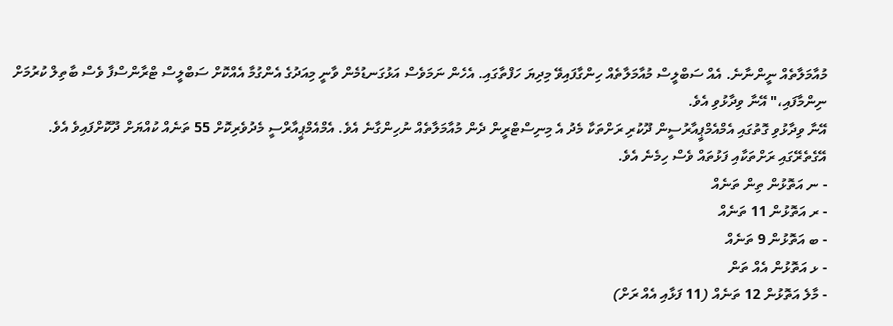މުއާމަލާތެއް ނީންނާނެ. އެއް ސަބްލީސް މުއާމަލާތެއް ހިންގާފައިވޭ މިދިޔަ ހަފްތާގައި. އެހެން ނަމަވެސް އަޅުގަނޑުމެން ވާނީ މިއަދުގެ އެންގުމާ އެއްކޮށް ސަބްލީސް ޓްރާންސްފާ ވެސް ބާތިލް ކުރުމަށް ނިންމާފައި،" އޭނާ ވިދާޅުވި އެވެ.
އޭނާ ވިދާޅުވި ގޮތުގައި އެމްއެމްޕީއާރުސީން ދޫކުރި ރަށްތަކާ މެދު އެ މިނިސްޓްރީން ދެން މުއާމަލާތެއް ނުހިންގާނެ އެވެ. އެމްއެމްޕީއާރްސީ މެދުވެރިކޮށް 55 ތަނެއް ކުއްޔަށް ދޫކޮށްފައިވެ އެވެ. އޭގެތެރޭގައި ރަށްތަކާއި ފަޅުތައް ވެސް ހިމެނެ އެވެ.
- ނ އަތޮޅުން ތިން ތަނެއް
- ރ އަތޮޅުން 11 ތަނެއް
- ބ އަތޮޅުން 9 ތަނެއް
- ޅ އަތޮޅުން އެއް ތަން
- މާލެ އަތޮޅުން 12 ތަނެއް (11 ފަޅާއި އެއް ރަށް)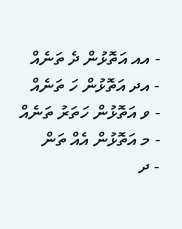- އއ އަތޮޅުން ދެ ތަނެއް
- އދ އަތޮޅުން ހަ ތަނެއް
- ވ އަތޮޅުން ހަތަރު ތަނެއް
- މ އަތޮޅުން އެއް ތަން
- ދ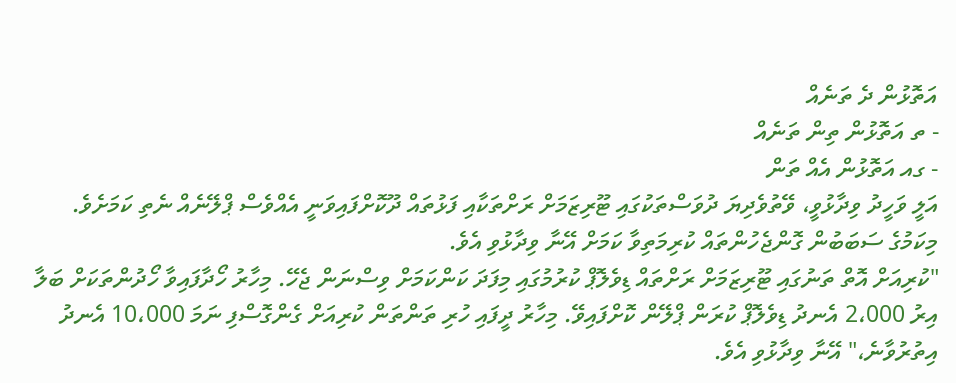އަތޮޅުން ދެ ތަނެއް
- ތ އަތޮޅުން ތިން ތަނެއް
- ގއ އަތޮޅުން އެއް ތަން
އަލީ ވަހީދު ވިދާޅުވީ، ވޭތުވެދިޔަ ދުވަސްތަކުގައި ޓޫރިޒަމަށް ރަށްތަކާއި ފަޅުތައް ދޫކޮށްފައިވަނީ އެއްވެސް ޕްލޭނެއް ނެތި ކަމަށެވެ. މިކަމުގެ ސަބަބުން ގޮންޖެހުންތައް ކުރިމަތިވާ ކަމަށް އޭނާ ވިދާޅުވި އެވެ.
"ކުރިއަށް އޮތް ތަނުގައި ޓޫރިޒަމަށް ރަށްތައް ޑިވެލޮޕް ކުރުމުގައި މިފަދަ ކަންކަމަށް ވިސްނަން ޖެހޭ. މިހާރު ހޯދާފައިވާ ހޯދުންތަކަށް ބަލާ އިރު 2،000 އެނދު ޑިވެލޮޕް ކުރަން ޕްލޭން ކޮށްފައިވޭ. މިހާރު ދީފައި ހުރި ތަންތަން ކުރިއަށް ގެންގޮސްފި ނަމަ 10،000 އެނދު އިތުރުވާނެ،" އޭނާ ވިދާޅުވި އެވެ.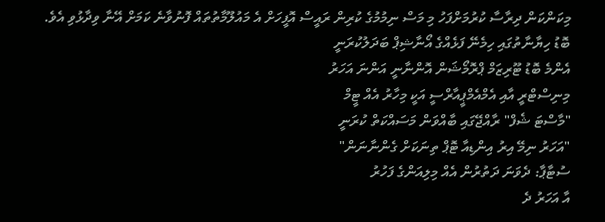މިކަންކަން ދިރާސާ ކުރުމަށްފަހު މި މަސް ނިމުމުގެ ކުރިން ރައީސް އޮފީހަށް އެ މައުލޫމާތުތައް ފޮނުވާނެ ކަމަށް އޭނާ ވިދާޅުވި އެވެ.
ބޮޑު ހިޔާނާތުގައި ހިމެނޭ ފަޅެއްގެ އޯނާޝިޕް ބަދަލުކުރަނީ
އެންމެ ބޮޑު ޓޫރިޒަމް ޕްރޮމޯޝަން އޮންނާނީ އަންނަ އަހަރު
މިނިސްޓްރީ އާއި އެމްއެމްޕީއާރްސީ އަކީ މިހާރު އެއް ޓީމް
"މާސްޓަ ޝެފް" ރާއްޖޭގައި ބާއްވަން މަސައްކަތް ކުރަނީ
"އަހަރު ނިމޭ އިރު އިންޑިއާ ޓޮޕް ތިނަކަށް ގެންނާނަން"
ސުޓާޕާ: ދެވަނަ ދަތުރުން އެއް މިލިއަންގެ ފަހުރު
އާ އަހަރު ދެ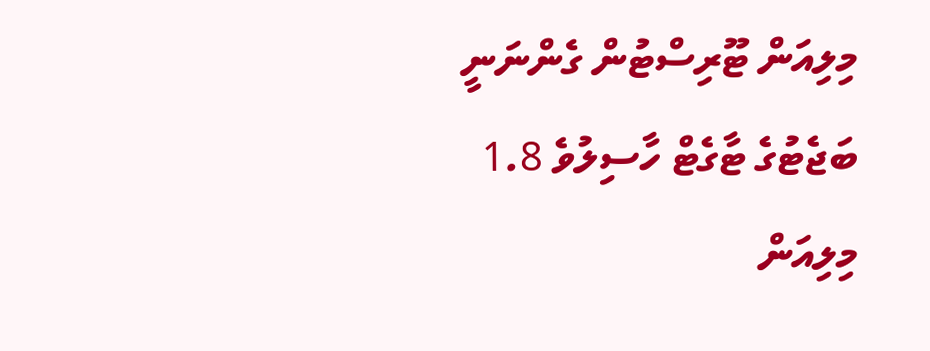މިލިއަން ޓޫރިސްޓުން ގެންނަނީ
ބަޖެޓުގެ ޓާގެޓް ހާސިލުވެ 1.8 މިލިއަން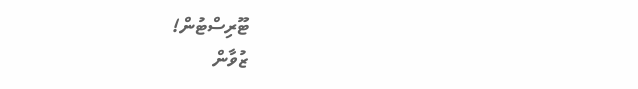ޓޫރިސްޓުން!
ޒުވާން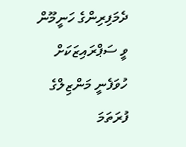ދެމަފިރިންގެ ހަނީމޫން ވީ ސަޕްރައިޒަކަށް
ހުވަފެނީ މަންޒިލްގެ ފުރަތަމަ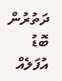ދަތުރުން ބޮޑު އުފަލެއް